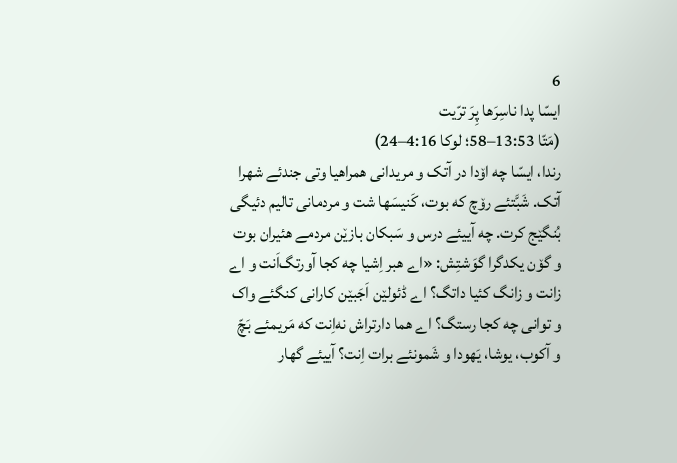6
ایسّا پدا ناسِرَها پِرَ ترّیت
(مَتّا 13:53–58؛ لوکا 4:16–24)
رندا، ایسّا چه اۆدا در آتک و مریدانی همراهیا وتی جندئے شهرا آتک. شَبَّتئے رۆچ که بوت، کَنیسَها شت و مردمانی تالیم دئیگی بُنگێج کرت. چه آییئے درس و سَبکان بازێن مردمے هئیران بوت و گۆن یکدگرا گوَشتِش: «اے هبر اِشیا چه کجا آورتگ‌اَنت و اے زانت و زانگ کئیا داتگ؟ اے ڈئولێن اَجَبێن کارانی کنگئے واک و توانی چه کجا رستگ؟ اے هما دارتراش نه‌اِنت که مَریمئے بَچّ و آکوب، یوشا، یَهودا و شَمونئے برات اِنت؟ آییئے گهار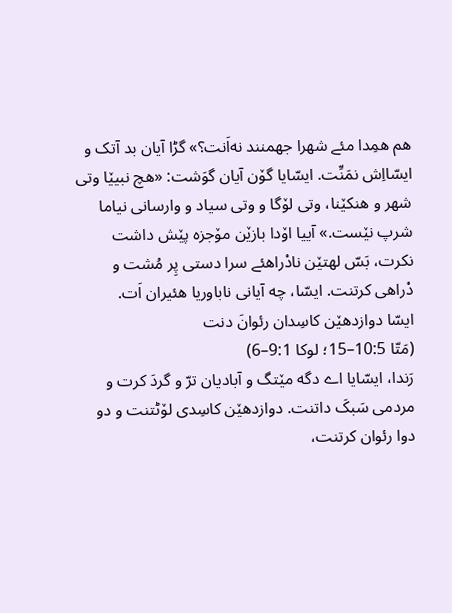هم همِدا مئے شهرا جهمنند نه‌اَنت؟» گڑا آیان بد آتک و ایسّااِش نمَنِّت. ایسّایا گۆن آیان گوَشت: «هچ نبیێا وتی شهر و هنکێنا، وتی لۆگا و وتی سیاد و وارسانی نیاما شرپ نێست.» آییا اۆدا بازێن مۆجزه پێش داشت نکرت، بَسّ لهتێن نادْراهئے سرا دستی پِر مُشت و دْراهی کرتنت. ایسّا، چه آیانی ناباوریا هئیران اَت.
ایسّا دوازدهێن کاسِدان رئوانَ دنت
(مَتّا 10:5–15؛ لوکا 9:1–6)
رَندا، ایسّایا اے دگه مێتگ و آبادیان ترّ و گردَ کرت و مردمی سَبکَ داتنت. دوازدهێن کاسِدی لۆٹتنت و دو دوا رئوان کرتنت،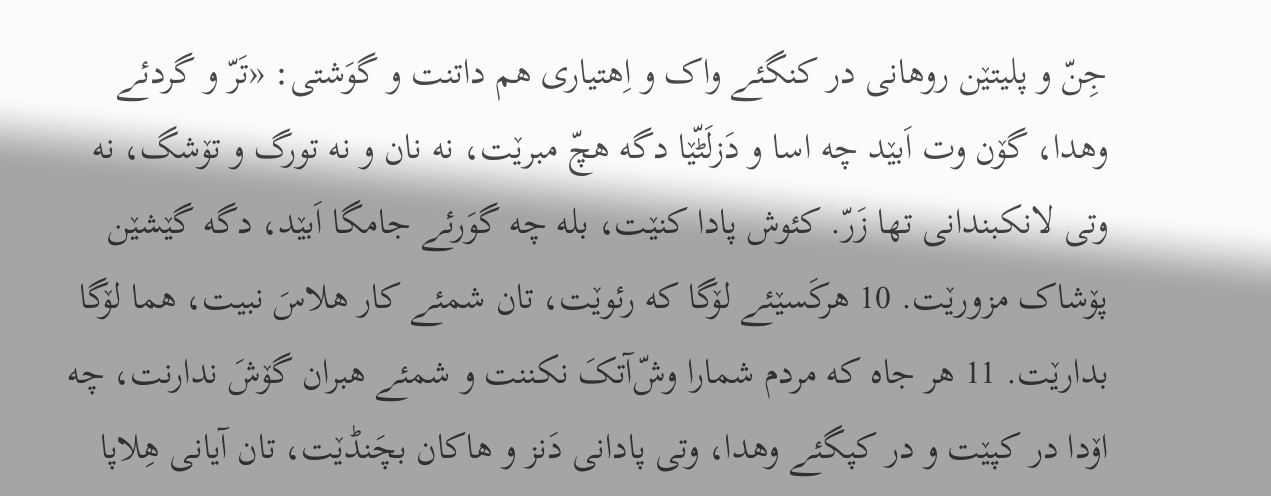جِنّ و پلیتێن روهانی در کنگئے واک و اِهتیاری هم داتنت و گوَشتی: «تَرّ و گردئے وهدا، گۆن وت اَبێد چه اسا و دَزلَٹّێا دگه هچّ مبرێت، نه نان و نه تورگ و تۆشگ، نه وتی لانکبندانی تها زَرّ. کئوش پادا کنێت، بله چه گوَرئے جامگا اَبێد، دگه گێشێن پۆشاک مزورێت. 10 هرکَسێئے لۆگا که رئوێت، تان شمئے کار هلاسَ نبیت، هما لۆگا بدارێت. 11 هر جاه که مردم شمارا وشّ‌آتکَ نکننت و شمئے هبران گۆشَ ندارنت، چه اۆدا در کپێت و در کپگئے وهدا، وتی پادانی دَنز و هاکان بچَنڈێت، تان آیانی هِلاپا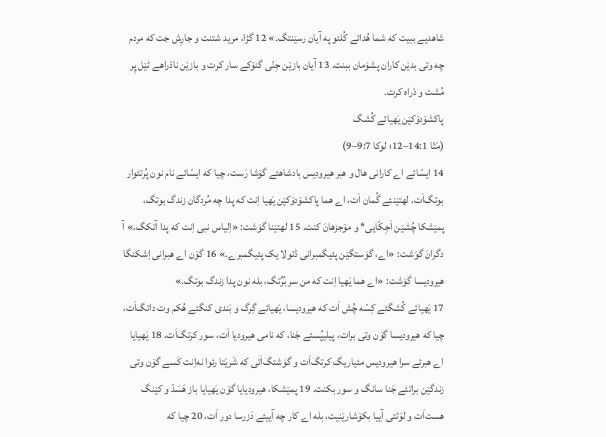شاهدیے ببیت که شما هُدائے کُلئو په آیان رسێنتگ.» 12 گڑا، مرید شتنت و جارِش جت که مردم چه وتی بدێن کاران پشۆمان ببنت. 13 آیان بازێن جِنّی گنۆکے سار کرت و بازێن نادْراهے ٹێل پِر مُشت و دْراه کرت.
پاکشۆدۆکێن یَهیائے کُشگ
(مَتّا 14:1–12؛ لوکا 9:7–9)
14 ایسّائے اے کارانی هال و هبر هیرودیس بادشاهئے گۆشا رَست، چیا که ایسّائے نام نون پُرتئوار بوتگ‌اَت. لهتێنئے گُمان اَت، اے هما پاکشۆدۆکێن یَهیا اِنت که پدا چه مُردگان زندگ بوتگ، پمێشکا چُشێن اَجِکّایی* و مۆجزهانَ کنت. 15 لهتێنا گوَشت: «اِلیاس نبی اِنت که پدا آتکگ،» آ دگرانَ گوَشت: «اے، گوَستگێن پئیگمبرانی ڈئولا یک پئیگمبرے.» 16 گۆن اے هبرانی اِشکنگا هیرودیسا گوَشت: «اے هما یَهیا اِنت که من سر بُرِّتگ، بله نون پدا زندگ بوتگ.»
17 یَهیائے کُشگئے کِسّه چُش اَت که هیرودیسا، یَهیائے گِرگ و بَندی کنگئے هُکم وت داتگ‌اَت، چیا که هیرودیسا گۆن وتی برات، پیلیپُسئے جَنا، که نامی هیرودیا اَت، سور کرتگ‌اَت. 18 یَهیایا اے هبرئے سرا هیرودیس مئیاریگ کرتگ‌اَت و گوَشتگ‌اَتی که شَریَتا رئوا نه‌اِنت کَسے گۆن وتی زندگێن براتئے جَنا سانگ و سور بکنت. 19 پمێشکا، هیرودیایا گۆن یَهیایا باز هَسَدّ و کێنگ هست‌اَت و لۆٹتی آییا بکۆشارێنیت، بله اے کار چه آییئے دَزرسا دور اَت، 20 چیا که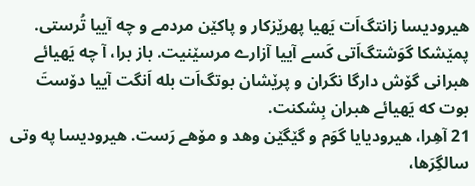هیرودیسا زانتگ‌اَت یَهیا پهرێزکار و پاکێن مردمے و چه آییا تُرستی. پمێشکا گوَشتگ‌اَتی کَسے آییا آزارے مرسێنیت. باز برا، آ چه یَهیائے هبرانی گۆش دارگا نگران و پرێشان بوتگ‌اَت بله اَنگت آییا دۆستَ بوت که یَهیائے هبران بِشکنت.
21 آهِرا، هیرودیایا گوَم و گێگێن وهد و مۆهے رَست. هیرودیسا په وتی سالگِرَها،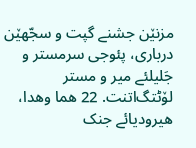مزنێن جشنے گپت و سجّهێن درباری، پئوجی سرمستر و جَلیلئے میر و مستر لۆٹتگ‌اتنت. 22 هما وهدا، هیرودیائے جنک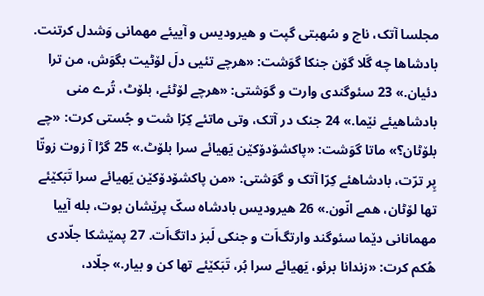مجلسا آتک، ناچ و سُهبتی گپت و هیرودیس و آییئے مهمانی وَشدل کرتنت. بادشاها چه گَلا گۆن جنکا گوَشت: «هرچے تئیی دلَ لۆٹیت بگوَش، من ترا دئیان.» 23 سئوگندی وارت و گوَشتی: «هرچے لۆٹئے، بلۆٹ، تُرے منی بادشاهیئے نێما.» 24 جنک در آتک، وتی ماتئے کِرّا شت و جُستی کرت: «چے بلۆٹان؟» ماتا گوَشت: «پاکشۆدۆکێن یَهیائے سرا بلۆٹ.» 25 گڑا آ زوت زوتّا پِر ترّت، بادشاهئے کِرّا آتک و گوَشتی: «من پاکشۆدۆکێن یَهیائے سرا تَبَکێئے تها لۆٹان، همے انّون.» 26 هیرودیس بادشاه سکّ پرێشان بوت، بله آییا مهمانانی دێما سئوگند وارتگ‌اَت و جنکی لَبز داتگ‌اَت. 27 پمێشکا جلّادی هُکم کرت: «زندانا برئو، یَهیائے سرا بُر، تَبَکێئے تها کن و بیار.» جلّاد،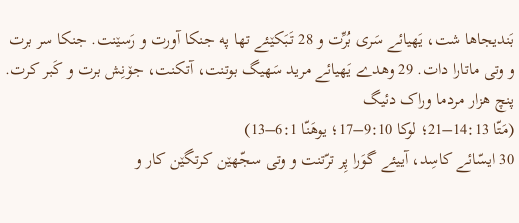بَندیجاها شت، یَهیائے سَری بُرِّت و 28 تَبَکێئے تها په جنکا آورت و رَسێنت. جنکا سر برت و وتی ماتارا دات. 29 وهدے یَهیائے مرید سَهیگ بوتنت، آتکنت، جۆنِش برت و کَبر کرت.
پنچ هزار مردما وراک دئیگ
(مَتّا 14:13–21؛ لوکا 9:10–17؛ یوهَنّا 6:1–13)
30 ایسّائے کاسِد، آییئے گوَرا پِر ترّتنت و وتی سجّهێن کرتگێن کار و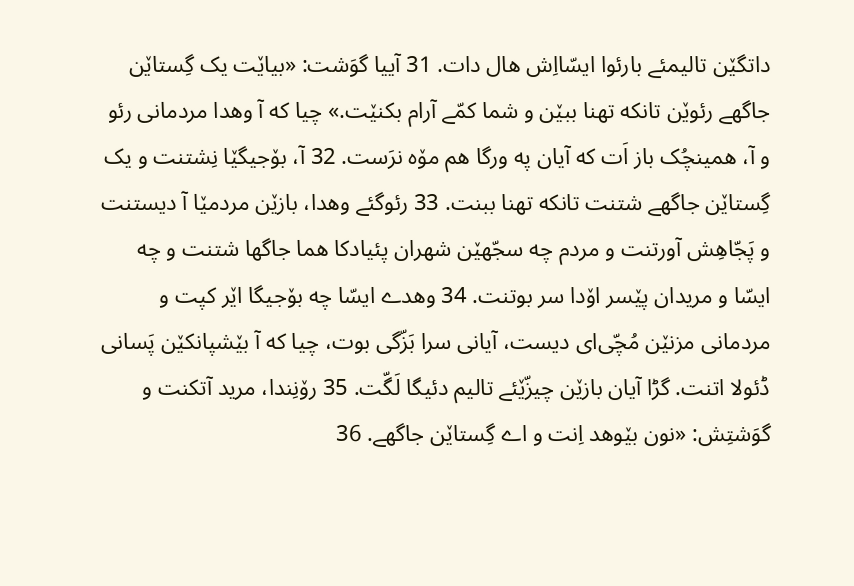داتگێن تالیمئے بارئوا ایسّااِش هال دات. 31 آییا گوَشت: «بیاێت یک گِستاێن جاگهے رئوێن تانکه تهنا ببێن و شما کمّے آرام بکنێت.» چیا که آ وهدا مردمانی رئو و آ، همینچُک باز اَت که آیان په ورگا هم مۆه نرَست. 32 آ، بۆجیگێا نِشتنت و یک گِستاێن جاگهے شتنت تانکه تهنا ببنت. 33 رئوگئے وهدا، بازێن مردمێا آ دیستنت و پَجّاهِش آورتنت و مردم چه سجّهێن شهران پئیادکا هما جاگها شتنت و چه ایسّا و مریدان پێسر اۆدا سر بوتنت. 34 وهدے ایسّا چه بۆجیگا اێر کپت و مردمانی مزنێن مُچّی‌ای دیست، آیانی سرا بَزّگی بوت، چیا که آ بێشپانکێن پَسانی ڈئولا اتنت. گڑا آیان بازێن چیزّێئے تالیم دئیگا لَگّت. 35 رۆنِندا، مرید آتکنت و گوَشتِش: «نون بێوهد اِنت و اے گِستاێن جاگهے. 36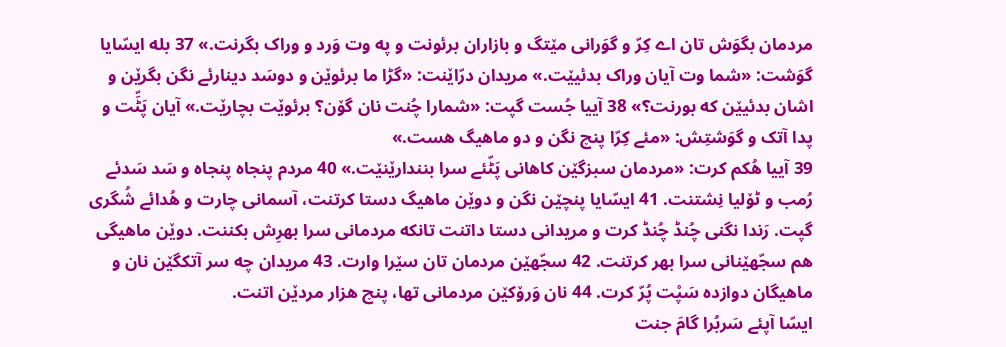مردمان بگوَش تان اے کِرّ و گوَرانی مێتگ و بازاران برئونت و په وت وَرد و وراک بگرنت.» 37 بله ایسّایا گوَشت: «شما وت آیان وراک بدئیێت.» مریدان درّاێنت: «گڑا ما برئوێن و دوسَد دینارئے نگن بگرێن و اشان بدئیێن که بورنت؟» 38 آییا جُست گپت: «شمارا چُنت نان گۆن؟ برئوێت بچارێت.» آیان پَٹِّت و پدا آتک و گوَشتِش: «مئے کِرّا پنچ نگن و دو ماهیگ هست.»
39 آییا هُکم کرت: «مردمان سبزگێن کاهانی پَٹّئے سرا بنندارێنێت.» 40 مردم پنجاه پنجاه و سَد سَدئے رُمب و ٹۆلیا نِشتنت. 41 ایسّایا پنچێن نگن و دوێن ماهیگ دستا کرتنت، آسمانی چارت و هُدائے شُگری گپت. رَندا نگنی چُنڈ چُنڈ کرت و مریدانی دستا داتنت تانکه مردمانی سرا بهرِش بکننت. دوێن ماهیگی هم سجّهێنانی سرا بهر کرتنت. 42 سجّهێن مردمان تان سێرا وارت. 43 مریدان چه سر آتکگێن نان و ماهیگان دوازده سَپْت پُرّ کرت. 44 نان وَرۆکێن مردمانی تها، پنچ هزار مردێن اتنت.
ایسّا آپئے سَربُرا گامَ جنت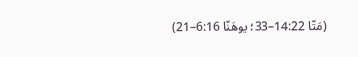(مَتّا 14:22–33؛ یوهَنّا 6:16–21)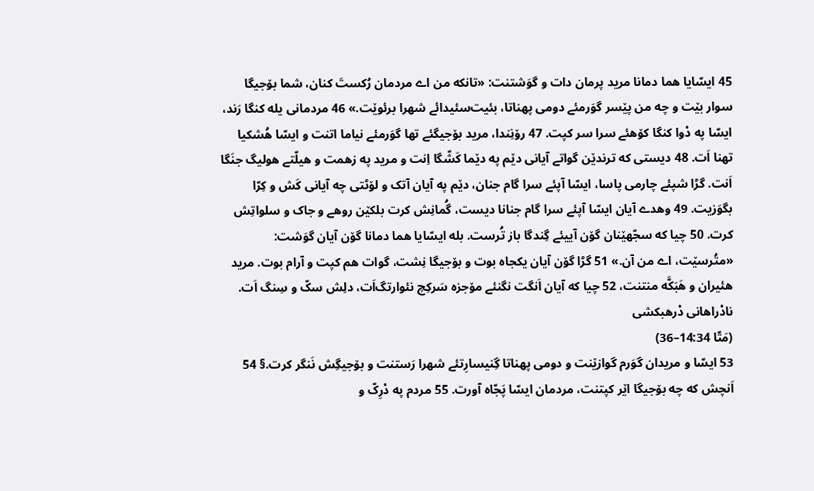45 ایسّایا هما دمانا مرید پرمان دات و گوَشتنت: «تانکه من اے مردمان رُکستَ کنان، شما بۆجیگا سوار بێت و چه من پێسر گوَرمئے دومی پهناتا، بئیت‌سئیدائے شهرا برئوێت.» 46 مردمانی یله کنگا رَند، ایسّا په دْوا کنگا کۆهئے سرا سر کپت. 47 رۆنِندا، مرید بۆجیگئے تها گوَرمئے نیاما اتنت و ایسّا هُشکیا تهنا اَت. 48 دیستی که ترندێن گواتے آیانی دێم په دێما کَشّگا اِنت و مرید په زهمت و هیلّتے هولیگ جنَگا اَنت. گڑا شپئے چارمی پاسا، ایسّا آپئے سرا گام جنان، دێم په آیان آتک و لۆٹتی چه آیانی کَش و کِرّا بگوَزیت. 49 وهدے آیان ایسّا آپئے سرا گام جنانا دیست، گُمانِش کرت بلکێن روهے و جاک و سلواتِش کرت. 50 چیا که سجّهێنان گۆن آییئے گِندگا باز تُرست. بله ایسّایا هما دمانا گۆن آیان گوَشت: «متُرسێت، اے من آن.» 51 گڑا گۆن آیان یکجاه بوت و بۆجیگا نِشت، گوات هم کپت و آرام بوت. مرید هئیران و هَبَکَّه منتنت، 52 چیا که آیان اَنگت نگنئے مۆجزه سَرکِچ نئوارتگ‌اَت، دلِش سکّ و سِنگ اَت.
نادْراهانی دْرهبکشی
(مَتّا 14:34–36)
53 ایسّا و مریدان گوَرم گوازێنت و دومی پهناتا گِنیسارِتئے شهرا رَستنت و بۆجیگِش نَنگر کرت.§ 54 اَنچش که چه بۆجیگا اێر کپتنت، مردمان ایسّا پَجّاه آورت. 55 مردم په دْرِکّ و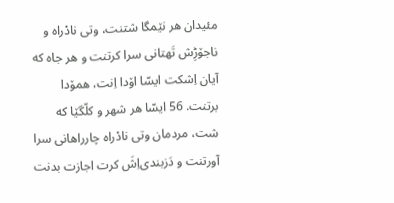مئیدان هر نێمگا شتنت، وتی نادْراه و ناجۆڑِش تَهتانی سرا کرتنت و هر جاه که آیان اِشکت ایسّا اۆدا اِنت، همۆدا برتنت. 56 ایسّا هر شهر و کلّگێا که شت، مردمان وتی نادْراه چارراهانی سرا آورتنت و دَزبندی‌اِشَ کرت اجازت بدنت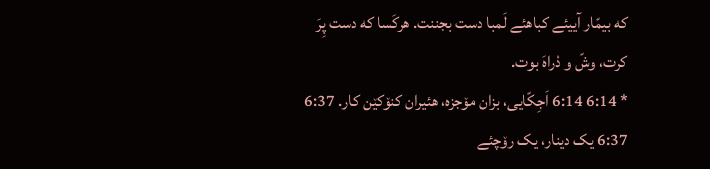که بیمّار آییئے کباهئے لَمبا دست بجننت. هرکَسا که دست پِرَ کرت، وشّ و دْراهَ بوت.
* 6:14 6:14 اَجِکّایی، بزان مۆجزه، هئیران کنۆکێن کار. 6:37 6:37 یک دینار، یک رۆچئے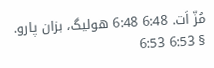مُزّ اَت. 6:48 6:48 هولیگ، بزان پارو. § 6:53 6:53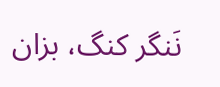نَنگر کنگ، بزان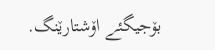بۆجیگئے اۆشتارێنگ.